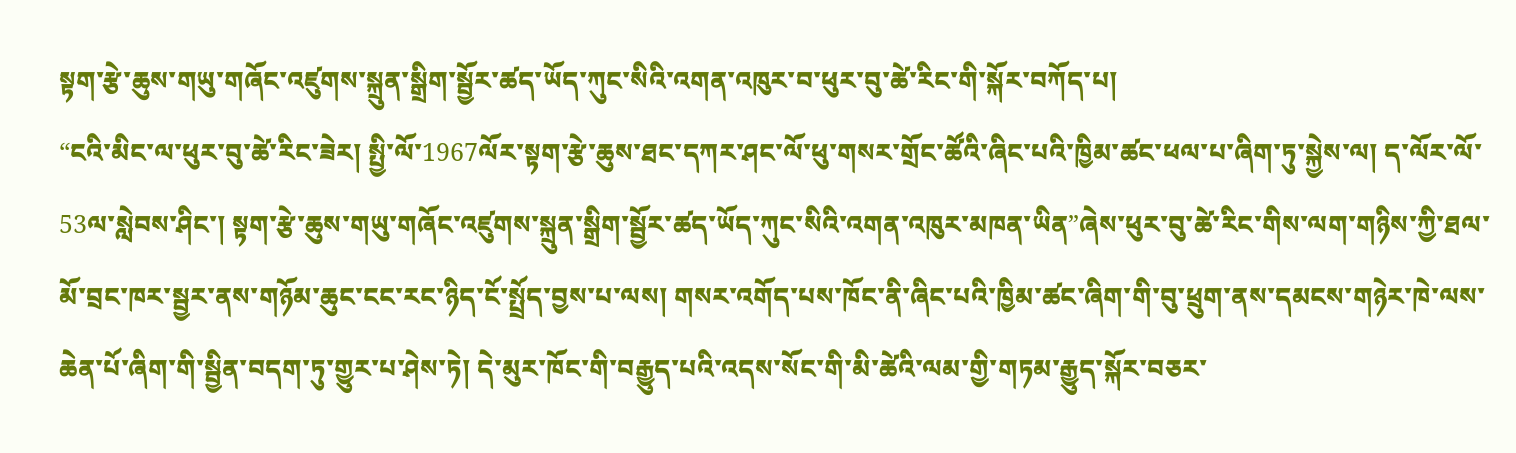སྟག་རྩེ་ཆུས་གཡུ་གཞོང་འཛུགས་སྐྲུན་སྒྲིག་སྦྱོར་ཚད་ཡོད་ཀུང་སིའི་འགན་འཁུར་བ་ཕུར་བུ་ཚེ་རིང་གི་སྐོར་བཀོད་པ།
“ངའི་མིང་ལ་ཕུར་བུ་ཚེ་རིང་ཟེར། སྤྱི་ལོ་1967ལོར་སྟག་རྩེ་ཆུས་ཐང་དཀར་ཤང་ལོ་ཕུ་གསར་གྲོང་ཚོའི་ཞིང་པའི་ཁྱིམ་ཚང་ཕལ་པ་ཞིག་ཏུ་སྐྱེས་ལ། ད་ལོར་ལོ་53ལ་སླེབས་ཤིང་། སྟག་རྩེ་ཆུས་གཡུ་གཞོང་འཛུགས་སྐྲུན་སྒྲིག་སྦྱོར་ཚད་ཡོད་ཀུང་སིའི་འགན་འཁུར་མཁན་ཡིན”ཞེས་ཕུར་བུ་ཚེ་རིང་གིས་ལག་གཉིས་ཀྱི་ཐལ་མོ་བྲང་ཁར་སྦྱར་ནས་གཉོམ་ཆུང་ངང་རང་ཉིད་ངོ་སྤྲོད་བྱས་པ་ལས། གསར་འགོད་པས་ཁོང་ནི་ཞིང་པའི་ཁྱིམ་ཚང་ཞིག་གི་བུ་ཕྲུག་ནས་དམངས་གཉེར་ཁེ་ལས་ཆེན་པོ་ཞིག་གི་སྦྱིན་བདག་ཏུ་གྱུར་པ་ཤེས་ཏེ། དེ་མུར་ཁོང་གི་བརྒྱུད་པའི་འདས་སོང་གི་མི་ཚེའི་ལམ་གྱི་གཏམ་རྒྱུད་སྐོར་བཅར་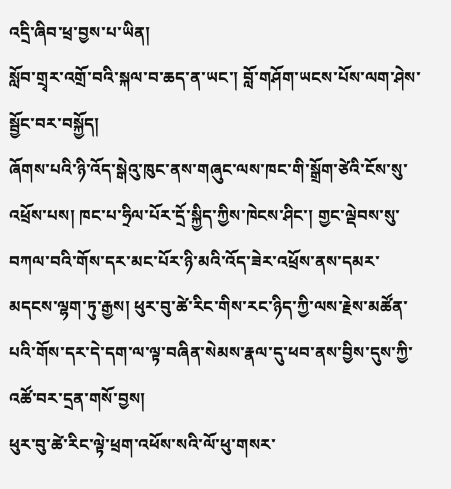འདྲི་ཞིབ་ཕྲ་བྱས་པ་ཡིན།
སློབ་གྲྭར་འགྲོ་བའི་སྐལ་བ་ཆད་ན་ཡང་། བློ་གཤོག་ཡངས་པོས་ལག་ཤེས་སྦྱོང་བར་བསྐྱོད།
ཞོགས་པའི་ཉི་འོད་སྒེའུ་ཁུང་ནས་གཞུང་ལས་ཁང་གི་སྒྲོག་ཙེའི་ངོས་སུ་འཕྲོས་པས། ཁང་པ་ཧྲིལ་པོར་དྲོ་སྐྱིད་ཀྱིས་ཁེངས་ཤིང་། གྱང་ལྡེབས་སུ་བཀལ་བའི་གོས་དར་མང་པོར་ཉི་མའི་འོད་ཟེར་འཕྲོས་ནས་དམར་མདངས་ལྷག་ཏུ་རྒྱས། ཕུར་བུ་ཚེ་རིང་གིས་རང་ཉིད་ཀྱི་ལས་རྗེས་མཚོན་པའི་གོས་དར་དེ་དག་ལ་ལྟ་བཞིན་སེམས་རྣལ་དུ་ཕབ་ནས་བྱིས་དུས་ཀྱི་འཚོ་བར་དྲན་གསོ་བྱས།
ཕུར་བུ་ཚེ་རིང་ལྟེ་ཕྲག་འཕོས་སའི་ལོ་ཕུ་གསར་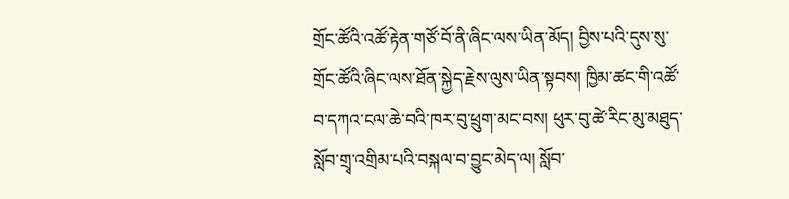གྲོང་ཚོའི་འཚོ་རྟེན་གཙོ་བོ་ནི་ཞིང་ལས་ཡིན་མོད། བྱིས་པའི་དུས་སུ་གྲོང་ཚོའི་ཞིང་ལས་ཐོན་སྐྱེད་རྗེས་ལུས་ཡིན་སྟབས། ཁྱིམ་ཚང་གི་འཚོ་བ་དཀའ་ངལ་ཆེ་བའི་ཁར་བུ་ཕྲུག་མང་བས། ཕུར་བུ་ཚེ་རིང་མུ་མཐུད་སློབ་གྲྭ་འགྲིམ་པའི་བསྐལ་བ་བྱུང་མེད་ལ། སློབ་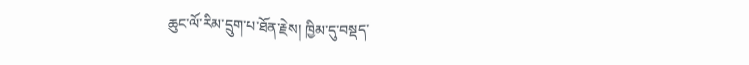ཆུང་ལོ་རིམ་དྲུག་པ་ཐོན་རྗེས། ཁྱིམ་དུ་བསྡད་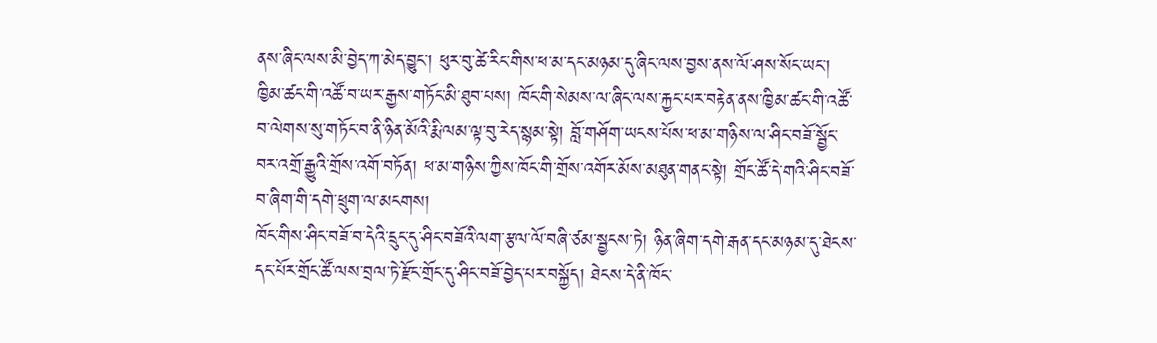ནས་ཞིང་ལས་མི་བྱེད་ཀ་མེད་བྱུང་། ཕུར་བུ་ཚེ་རིང་གིས་ཕ་མ་དང་མཉམ་དུ་ཞིང་ལས་བྱས་ནས་ལོ་ཤས་སོང་ཡང་། ཁྱིམ་ཚང་གི་འཚོ་བ་ཡར་རྒྱས་གཏོང་མི་ཐུབ་པས། ཁོང་གི་སེམས་ལ་ཞིང་ལས་རྐྱང་པར་བརྟེན་ནས་ཁྱིམ་ཚང་གི་འཚོ་བ་ལེགས་སུ་གཏོང་བ་ནི་ཉིན་མོའི་རྨི་ལམ་ལྟ་བུ་རེད་སྙམ་སྟེ། བློ་གཤོག་ཡངས་པོས་ཕ་མ་གཉིས་ལ་ཤིང་བཟོ་སྦྱོང་བར་འགྲོ་རྒྱུའི་གྲོས་འགོ་བཏོན། ཕ་མ་གཉིས་ཀྱིས་ཁོང་གི་གྲོས་འགོར་མོས་མཐུན་གནང་སྟེ། གྲོང་ཚོ་དེ་གའི་ཤིང་བཟོ་བ་ཞིག་གི་དགེ་ཕྲུག་ལ་མངགས།
ཁོང་གིས་ཤིང་བཟོ་བ་དེའི་དྲུང་དུ་ཤིང་བཟོའི་ལག་རྩལ་ལོ་བཞི་ཙམ་སྦྱངས་ཏེ། ཉིན་ཞིག་དགེ་རྒན་དང་མཉམ་དུ་ཐེངས་དང་པོར་གྲོང་ཚོ་ལས་བྲལ་ཏེ་རྫོང་གྲོང་དུ་ཤིང་བཟོ་བྱེད་པར་བསྐྱོད། ཐེངས་དེ་ནི་ཁོང་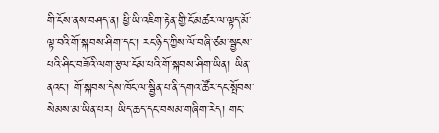གི་ངོས་ནས་བཤད་ན། ཕྱི་ཡི་འཇིག་རྟེན་གྱི་ངོ་མཚར་ལ་ལྟད་མོ་ལྟ་བའི་གོ་སྐབས་ཤིག་དང་། རང་ཉིད་ཀྱིས་ལོ་བཞི་ཙམ་སྦྱངས་པའི་ཤིང་བཟོའི་ལག་རྩལ་ངོམ་པའི་གོ་སྐབས་ཤིག་ཡིན། ཡིན་ནའང་། གོ་སྐབས་དེས་ཁོང་ལ་སྦྱིན་པ་ནི་དགའ་ཚོར་དང་སྤོབས་སེམས་མ་ཡིན་པར། ཡིད་ཆད་དང་བསམ་གཞིག་རེད། གང་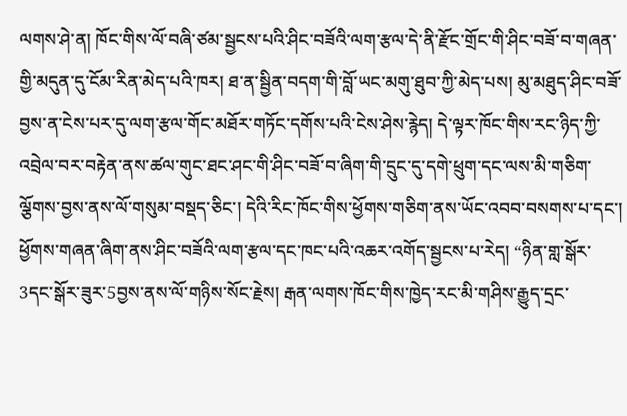ལགས་ཤེ་ན། ཁོང་གིས་ལོ་བཞི་ཙམ་སྦྱངས་པའི་ཤིང་བཟོའི་ལག་རྩལ་དེ་ནི་རྫོང་གྲོང་གི་ཤིང་བཟོ་བ་གཞན་གྱི་མདུན་དུ་ངོམ་རིན་མེད་པའི་ཁར། ཐ་ན་སྦྱིན་བདག་གི་བློ་ཡང་མགུ་ཐུབ་ཀྱི་མེད་པས། མུ་མཐུད་ཤིང་བཟོ་བྱས་ན་ངེས་པར་དུ་ལག་རྩལ་གོང་མཐོར་གཏོང་དགོས་པའི་ངེས་ཤེས་རྙེད། དེ་ལྟར་ཁོང་གིས་རང་ཉིད་ཀྱི་འབྲེལ་བར་བརྟེན་ནས་ཚལ་གུང་ཐང་ཤང་གི་ཤིང་བཟོ་བ་ཞིག་གི་དྲུང་དུ་དགེ་ཕྲུག་དང་ལས་མི་གཅིག་ལྕོགས་བྱས་ནས་ལོ་གསུམ་བསྡད་ཅིང་། དེའི་རིང་ཁོང་གིས་ཕྱོགས་གཅིག་ནས་ཡོང་འབབ་བསགས་པ་དང་། ཕྱོགས་གཞན་ཞིག་ནས་ཤིང་བཟོའི་ལག་རྩལ་དང་ཁང་པའི་འཆར་འགོད་སྦྱངས་པ་རེད། “ཉིན་གླ་སྒོར་3དང་སྒོར་ཟུར་5བྱས་ནས་ལོ་གཉིས་སོང་རྗེས། རྒན་ལགས་ཁོང་གིས་ཁྱེད་རང་མི་གཤིས་རྒྱུད་དྲང་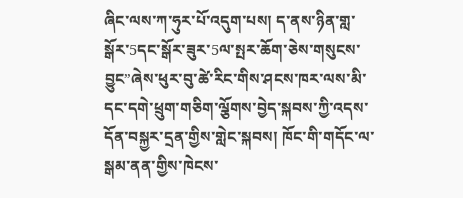ཞིང་ལས་ཀ་ཧུར་པོ་འདུག་པས། ད་ནས་ཉིན་གླ་སྒོར་5དང་སྒོར་ཟུར་5ལ་སྤར་ཆོག་ཅེས་གསུངས་བྱུང”ཞེས་ཕུར་བུ་ཚེ་རིང་གིས་ཤངས་ཁར་ལས་མི་དང་དགེ་ཕྲུག་གཅིག་ལྕོགས་བྱེད་སྐབས་ཀྱི་འདས་དོན་བསྐྱར་དྲན་གྱིས་གླེང་སྐབས། ཁོང་གི་གདོང་ལ་སྒམ་ནན་གྱིས་ཁེངས་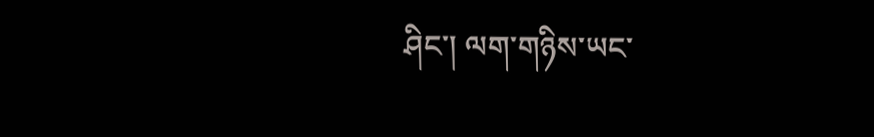ཤིང་། ལག་གཉིས་ཡང་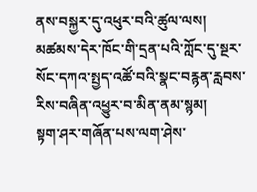ནས་བསྐྱར་དུ་འཕུར་བའི་ཚུལ་ལས། མཚམས་དེར་ཁོང་གི་དྲན་པའི་ཀློང་དུ་སྔར་སོང་དཀའ་སྤྱད་འཚོ་བའི་སྣང་བརྙན་རླབས་རིས་བཞིན་འཕྱུར་བ་མིན་ནམ་སྙམ།
སྟག་ཤར་གཞོན་པས་ལག་ཤེས་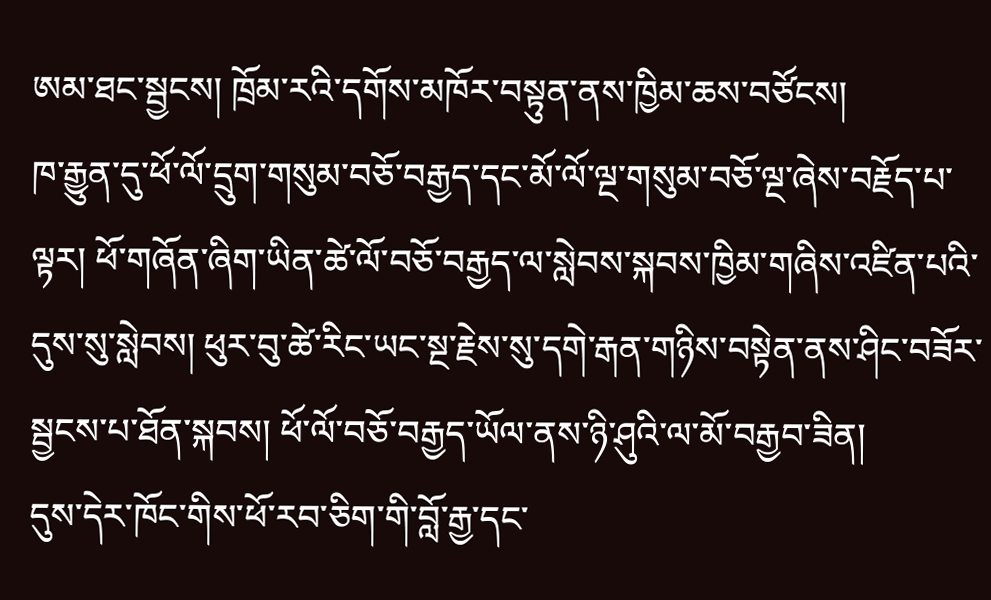ཨམ་ཐང་སྦྱངས། ཁྲོམ་རའི་དགོས་མཁོར་བསྟུན་ནས་ཁྱིམ་ཆས་བཙོངས།
ཁ་རྒྱུན་དུ་ཕོ་ལོ་དྲུག་གསུམ་བཅོ་བརྒྱད་དང་མོ་ལོ་ལྔ་གསུམ་བཅོ་ལྔ་ཞེས་བརྗོད་པ་ལྟར། ཕོ་གཞོན་ཞིག་ཡིན་ཚེ་ལོ་བཅོ་བརྒྱད་ལ་སླེབས་སྐབས་ཁྱིམ་གཞིས་འཛིན་པའི་དུས་སུ་སླེབས། ཕུར་བུ་ཚེ་རིང་ཡང་སྔ་རྗེས་སུ་དགེ་རྒན་གཉིས་བསྟེན་ནས་ཤིང་བཟོར་སྦྱངས་པ་ཐོན་སྐབས། ཕོ་ལོ་བཅོ་བརྒྱད་ཡོལ་ནས་ཉི་ཤུའི་ལ་མོ་བརྒྱབ་ཟིན།
དུས་དེར་ཁོང་གིས་ཕོ་རབ་ཅིག་གི་བློ་རྒྱ་དང་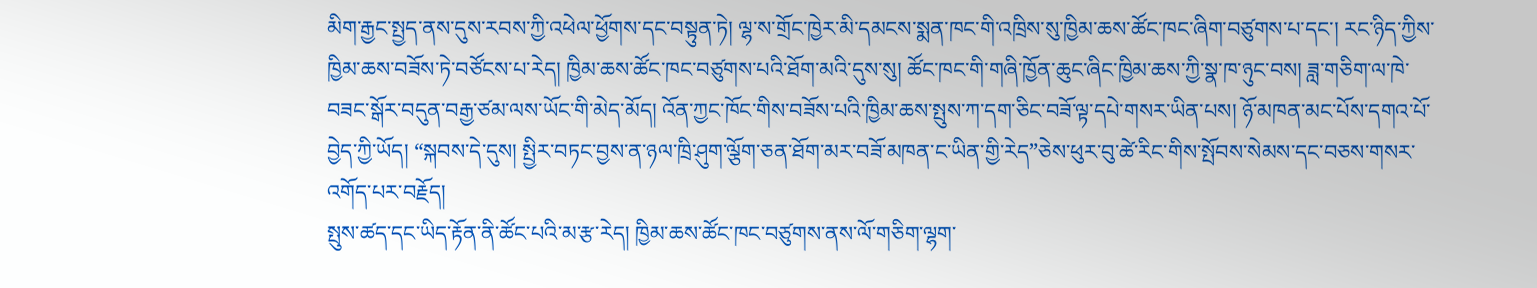མིག་རྒྱང་སྤྱད་ནས་དུས་རབས་ཀྱི་འཕེལ་ཕྱོགས་དང་བསྟུན་ཏེ། ལྷ་ས་གྲོང་ཁྱེར་མི་དམངས་སྨན་ཁང་གི་འཁྲིས་སུ་ཁྱིམ་ཆས་ཚོང་ཁང་ཞིག་བཙུགས་པ་དང་། རང་ཉིད་ཀྱིས་ཁྱིམ་ཆས་བཟོས་ཏེ་བཙོངས་པ་རེད། ཁྱིམ་ཆས་ཚོང་ཁང་བཙུགས་པའི་ཐོག་མའི་དུས་སུ། ཚོང་ཁང་གི་གཞི་ཁྱོན་ཆུང་ཞིང་ཁྱིམ་ཆས་ཀྱི་སྣ་ཁ་ཉུང་བས། ཟླ་གཅིག་ལ་ཁེ་བཟང་སྒོར་བདུན་བརྒྱ་ཙམ་ལས་ཡོང་གི་མེད་མོད། འོན་ཀྱང་ཁོང་གིས་བཟོས་པའི་ཁྱིམ་ཆས་སྤུས་ཀ་དག་ཅིང་བཟོ་ལྟ་དཔེ་གསར་ཡིན་པས། ཉོ་མཁན་མང་པོས་དགའ་པོ་བྱེད་ཀྱི་ཡོད། “སྐབས་དེ་དུས། སྤྱིར་བཏང་བྱས་ན་ཉལ་ཁྲི་ཤུག་ལྕོག་ཅན་ཐོག་མར་བཟོ་མཁན་ང་ཡིན་གྱི་རེད”ཅེས་ཕུར་བུ་ཚེ་རིང་གིས་སྤོབས་སེམས་དང་བཅས་གསར་འགོད་པར་བརྗོད།
སྤུས་ཚད་དང་ཡིད་རྟོན་ནི་ཚོང་པའི་མ་རྩ་རེད། ཁྱིམ་ཆས་ཚོང་ཁང་བཙུགས་ནས་ལོ་གཅིག་ལྷག་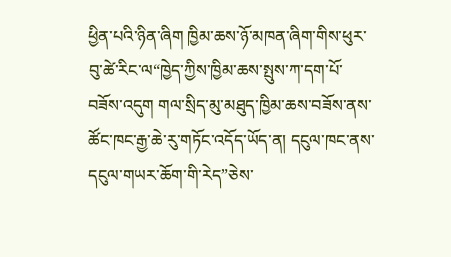ཕྱིན་པའི་ཉིན་ཞིག ཁྱིམ་ཆས་ཉོ་མཁན་ཞིག་གིས་ཕུར་བུ་ཚེ་རིང་ལ“ཁྱེད་ཀྱིས་ཁྱིམ་ཆས་སྤུས་ཀ་དག་པོ་བཟོས་འདུག གལ་སྲིད་མུ་མཐུད་ཁྱིམ་ཆས་བཟོས་ནས་ཚོང་ཁང་རྒྱ་ཆེ་རུ་གཏོང་འདོད་ཡོད་ན། དངུལ་ཁང་ནས་དངུལ་གཡར་ཆོག་གི་རེད”ཅེས་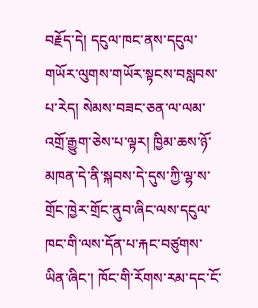བརྗོད་དེ། དངུལ་ཁང་ནས་དངུལ་གཡོར་ལུགས་གཡོར་སྟངས་བསླབས་པ་རེད། སེམས་བཟང་ཅན་ལ་ལམ་འགྲོ་རྒྱུག་ཅེས་པ་ལྟར། ཁྱིམ་ཆས་ཉོ་མཁན་དེ་ནི་སྐབས་དེ་དུས་ཀྱི་ལྷ་ས་གྲོང་ཁྱེར་གྲོང་ནུབ་ཞིང་ལས་དངུལ་ཁང་གི་ལས་དོན་པ་རྐང་བཙུགས་ཡིན་ཞིང་། ཁོང་གི་རོགས་རམ་དང་ངོ་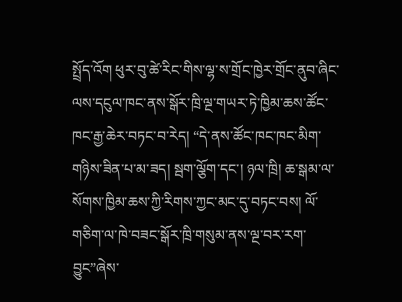སྤྲོད་འོག ཕུར་བུ་ཚེ་རིང་གིས་ལྷ་ས་གྲོང་ཁྱེར་གྲོང་ནུབ་ཞིང་ལས་དངུལ་ཁང་ནས་སྒོར་ཁྲི་ལྔ་གཡར་ཏེ་ཁྱིམ་ཆས་ཚོང་ཁང་རྒྱ་ཆེར་བཏང་བ་རེད། “དེ་ནས་ཚོང་ཁང་ཁང་མིག་གཉིས་ཟིན་པ་མ་ཟད། སྦག་ལྕོག་དང་། ཉལ་ཁྲི། ཆ་སྒམ་ལ་སོགས་ཁྱིམ་ཆས་ཀྱི་རིགས་ཀྱང་མང་དུ་བཏང་བས། ལོ་གཅིག་ལ་ཁེ་བཟང་སྒོར་ཁྲི་གསུམ་ནས་ལྔ་བར་རག་བྱུང”ཞེས་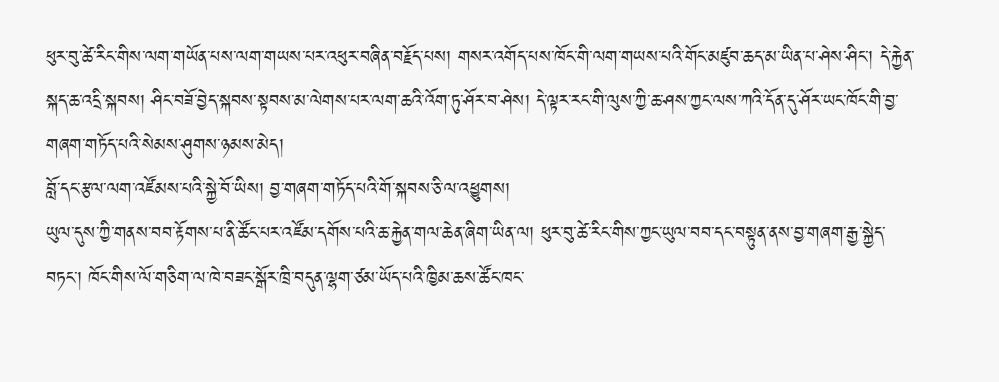ཕུར་བུ་ཚེ་རིང་གིས་ལག་གཡོན་པས་ལག་གཡས་པར་འཕུར་བཞིན་བརྗོད་པས། གསར་འགོད་པས་ཁོང་གི་ལག་གཡས་པའི་གོང་མཛུབ་ཆད་མ་ཡིན་པ་ཤེས་ཤིང་། དེ་རྐྱེན་སྐད་ཆ་འདྲི་སྐབས། ཤིང་བཟོ་བྱེད་སྐབས་སྟབས་མ་ལེགས་པར་ལག་ཆའི་འོག་ཏུ་ཤོར་བ་ཤེས། དེ་ལྟར་རང་གི་ལུས་ཀྱི་ཆ་ཤས་ཀྱང་ལས་ཀའི་དོན་དུ་ཤོར་ཡང་ཁོང་གི་བྱ་གཞག་གཏོད་པའི་སེམས་ཤུགས་ཉམས་མེད།
བློ་དང་རྩལ་ལག་འཛོམས་པའི་སྐྱེ་བོ་ཡིས། བྱ་གཞག་གཏོད་པའི་གོ་སྐབས་ཅི་ལ་འཕྱུགས།
ཡུལ་དུས་ཀྱི་གནས་བབ་རྟོགས་པ་ནི་ཚོང་པར་འཛོམ་དགོས་པའི་ཆ་རྐྱེན་གལ་ཆེན་ཞིག་ཡིན་ལ། ཕུར་བུ་ཚེ་རིང་གིས་ཀྱང་ཡུལ་བབ་དང་བསྟུན་ནས་བྱ་གཞག་རྒྱ་སྐྱེད་བཏང་། ཁོང་གིས་ལོ་གཅིག་ལ་ཁེ་བཟང་སྒོར་ཁྲི་བདུན་ལྷག་ཙམ་ཡོད་པའི་ཁྱིམ་ཆས་ཚོང་ཁང་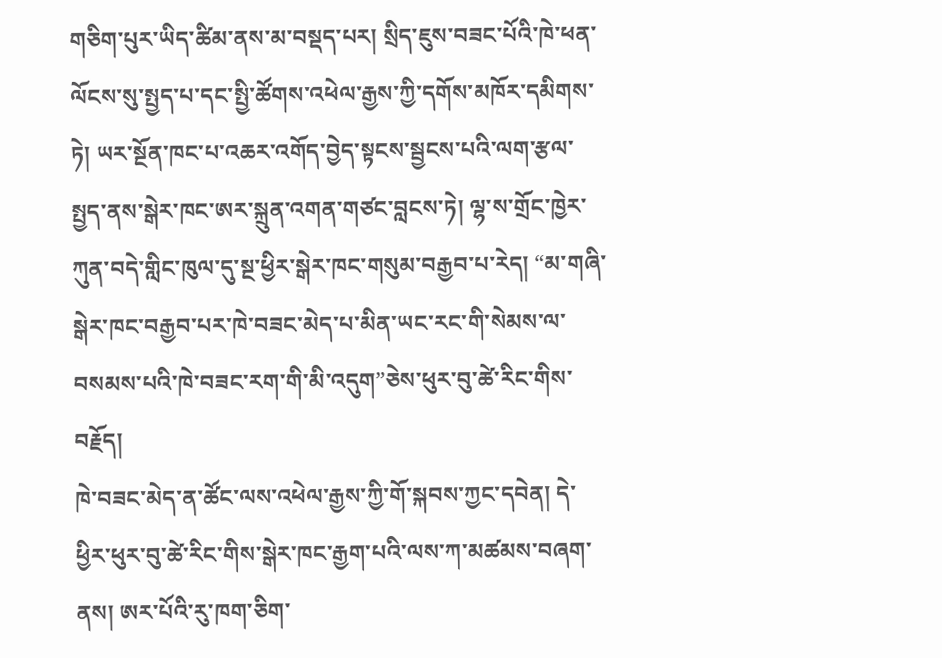གཅིག་པུར་ཡིད་ཚིམ་ནས་མ་བསྡད་པར། སྲིད་ཇུས་བཟང་པོའི་ཁེ་ཕན་ལོངས་སུ་སྤྱད་པ་དང་སྤྱི་ཚོགས་འཕེལ་རྒྱས་ཀྱི་དགོས་མཁོར་དམིགས་ཏེ། ཡར་སྔོན་ཁང་པ་འཆར་འགོད་བྱེད་སྟངས་སྦྱངས་པའི་ལག་རྩལ་སྤྱད་ནས་སྒེར་ཁང་ཨར་སྐྲུན་འགན་གཙང་བླངས་ཏེ། ལྷ་ས་གྲོང་ཁྱེར་ཀུན་བདེ་གླིང་ཁུལ་དུ་སྔ་ཕྱིར་སྒེར་ཁང་གསུམ་བརྒྱབ་པ་རེད། “མ་གཞི་སྒེར་ཁང་བརྒྱབ་པར་ཁེ་བཟང་མེད་པ་མིན་ཡང་རང་གི་སེམས་ལ་བསམས་པའི་ཁེ་བཟང་རག་གི་མི་འདུག”ཅེས་ཕུར་བུ་ཚེ་རིང་གིས་བརྗོད།
ཁེ་བཟང་མེད་ན་ཚོང་ལས་འཕེལ་རྒྱས་ཀྱི་གོ་སྐབས་ཀྱང་དབེན། དེ་ཕྱིར་ཕུར་བུ་ཚེ་རིང་གིས་སྒེར་ཁང་རྒྱག་པའི་ལས་ཀ་མཚམས་བཞག་ནས། ཨར་པོའི་རུ་ཁག་ཅིག་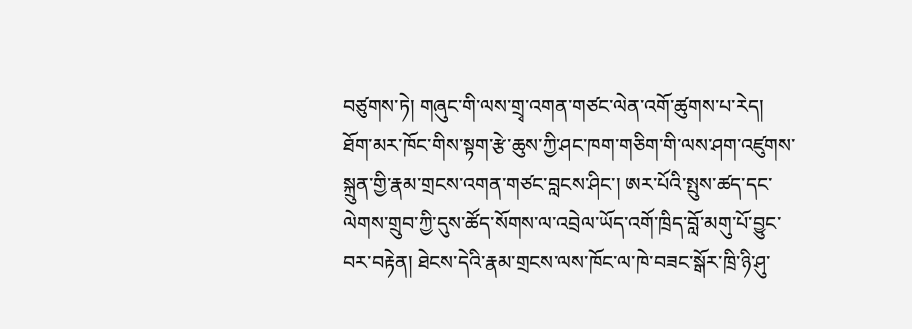བཙུགས་ཏེ། གཞུང་གི་ལས་གྲྭ་འགན་གཙང་ལེན་འགོ་ཚུགས་པ་རེད།
ཐོག་མར་ཁོང་གིས་སྟག་རྩེ་ཆུས་ཀྱི་ཤང་ཁག་གཅིག་གི་ལས་ཤག་འཛུགས་སྐྲུན་གྱི་རྣམ་གྲངས་འགན་གཙང་བླངས་ཤིང་། ཨར་པོའི་སྤུས་ཚད་དང་ལེགས་གྲུབ་ཀྱི་དུས་ཚོད་སོགས་ལ་འབྲེལ་ཡོད་འགོ་ཁྲིད་བློ་མགུ་པོ་བྱུང་བར་བརྟེན། ཐེངས་དེའི་རྣམ་གྲངས་ལས་ཁོང་ལ་ཁེ་བཟང་སྒོར་ཁྲི་ཉི་ཤུ་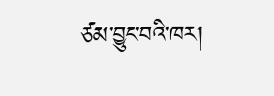ཙམ་བྱུང་བའི་ཁར།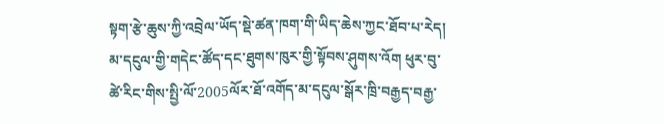སྟག་རྩེ་ཆུས་ཀྱི་འབྲེལ་ཡོད་སྡེ་ཚན་ཁག་གི་ཡིད་ཆེས་ཀྱང་ཐོབ་པ་རེད།
མ་དངུལ་གྱི་གདེང་ཚོད་དང་ཐུགས་ཁུར་གྱི་སྟོབས་ཤུགས་འོག ཕུར་བུ་ཚེ་རིང་གིས་སྤྱི་ལོ་2005ལོར་ཐོ་འགོད་མ་དངུལ་སྒོར་ཁྲི་བརྒྱད་བརྒྱ་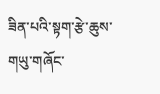ཟིན་པའི་སྟག་རྩེ་ཆུས་གཡུ་གཞོང་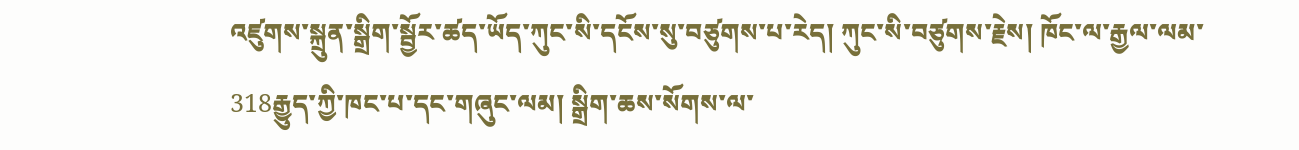འཛུགས་སྐྲུན་སྒྲིག་སྦྱོར་ཚད་ཡོད་ཀུང་སི་དངོས་སུ་བཙུགས་པ་རེད། ཀུང་སི་བཙུགས་རྗེས། ཁོང་ལ་རྒྱལ་ལམ་318རྒྱུད་ཀྱི་ཁང་པ་དང་གཞུང་ལམ། སྒྲིག་ཆས་སོགས་ལ་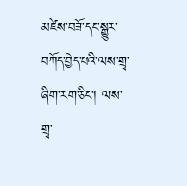མཛེས་བཟོ་དང་སྒྱུར་བཀོད་བྱེད་པའི་ལས་གྲྭ་ཞིག་རག་ཅིང་། ལས་གྲྭ་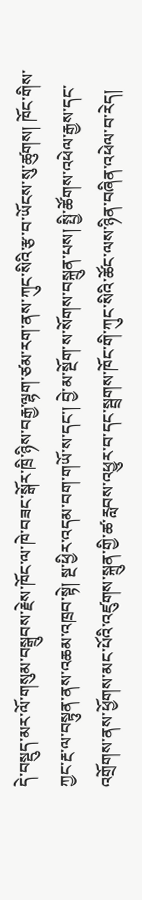དེ་བསྡུད་མར་ལོ་གསུམ་བསྒྲུབས་རྗེས་ཁོང་ལ་ཁེ་བཟང་སྒོར་ཁྲི་ཉིས་བརྒྱ་ལྷག་ཙམ་རག་ནས་ཀུང་སིའི་རྩ་བ་ཡོངས་སུ་ཚུགས། ཁོང་གིས་ཀྱང་རྔ་ལ་བསྟུན་ནས་འཆམ་འཁྲབ་སྟེ། སྔ་ཕྱིར་འདམ་བག་གཡོ་ས་དང་། བྱེ་མ་སྔོག་ས་སོགས་བསྐྲུན་པས། སྤྱི་ཚོགས་འཕེལ་རྒྱས་དང་འགྲོགས་ནས་ཕྱོགས་མང་པོའི་འཛུགས་སྐྲུན་གྱི་ཚ་རླབས་འཕྱུར་བ་དང་སྦྲགས་ཁོང་གི་ཀུང་སིའི་ཚོང་ལས་ཉིན་བཞིན་འཕེལ་བ་རེད།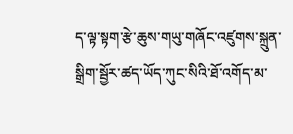ད་ལྟ་སྟག་རྩེ་ཆུས་གཡུ་གཞོང་འཛུགས་སྐྲུན་སྒྲིག་སྦྱོར་ཚད་ཡོད་ཀུང་སིའི་ཐོ་འགོད་མ་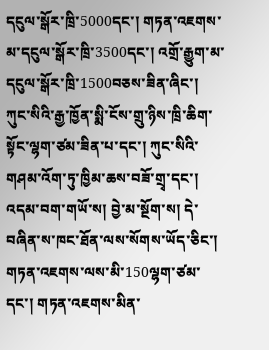དངུལ་སྒོར་ཁྲི་5000དང་། གཏན་འཇགས་མ་དངུལ་སྒོར་ཁྲི་3500དང་། འགྲོ་རྒྱུག་མ་དངུལ་སྒོར་ཁྲི་1500བཅས་ཟིན་ཞིང་། ཀུང་སིའི་རྒྱ་ཁྱོན་སྨི་ངོས་གྲུ་ཉིས་ཁྲི་ཆིག་སྟོང་ལྷག་ཙམ་ཟིན་པ་དང་། ཀུང་སིའི་གཤམ་འོག་ཏུ་ཁྱིམ་ཆས་བཟོ་གྲྭ་དང་། འདམ་བག་གཡོ་ས། བྱེ་མ་སྔོག་ས། དེ་བཞིན་ས་ཁང་ཐོན་ལས་སོགས་ཡོད་ཅིང་། གཏན་འཇགས་ལས་མི་150ལྷག་ཙམ་དང་། གཏན་འཇགས་མིན་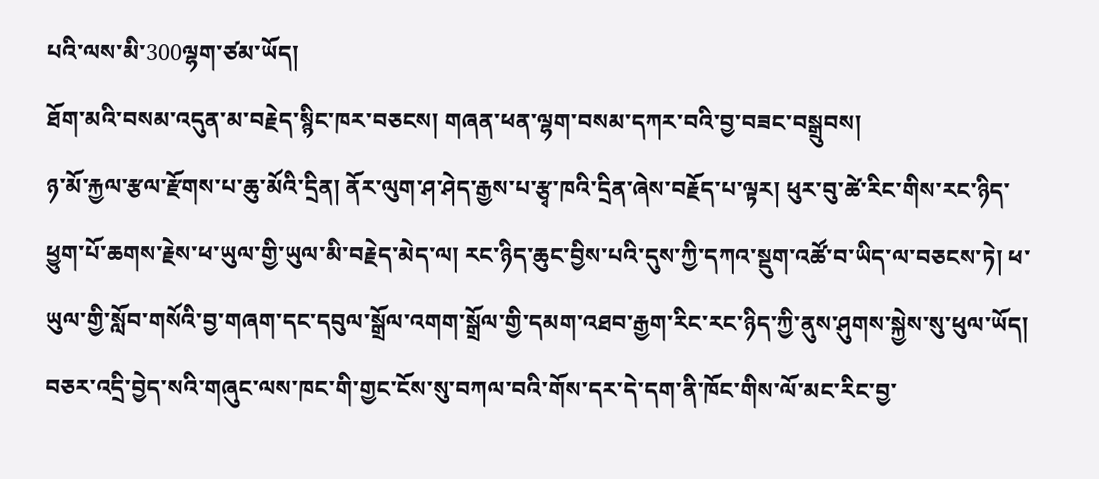པའི་ལས་མི་300ལྷག་ཙམ་ཡོད།
ཐོག་མའི་བསམ་འདུན་མ་བརྗེད་སྙིང་ཁར་བཅངས། གཞན་ཕན་ལྷག་བསམ་དཀར་བའི་བྱ་བཟང་བསྒྲུབས།
ཉ་མོ་རྐྱལ་རྩལ་རྫོགས་པ་ཆུ་མོའི་དྲིན། ནོར་ལུག་ཤ་ཤེད་རྒྱས་པ་རྩྭ་ཁའི་དྲིན་ཞེས་བརྗོད་པ་ལྟར། ཕུར་བུ་ཚེ་རིང་གིས་རང་ཉིད་ཕྱུག་པོ་ཆགས་རྗེས་ཕ་ཡུལ་གྱི་ཡུལ་མི་བརྗེད་མེད་ལ། རང་ཉིད་ཆུང་བྱིས་པའི་དུས་ཀྱི་དཀའ་སྡུག་འཚོ་བ་ཡིད་ལ་བཅངས་ཏེ། ཕ་ཡུལ་གྱི་སློབ་གསོའི་བྱ་གཞག་དང་དབུལ་སྒྲོལ་འགག་སྒྲོལ་གྱི་དམག་འཐབ་རྒྱག་རིང་རང་ཉིད་ཀྱི་ནུས་ཤུགས་སྐྱེས་སུ་ཕུལ་ཡོད།
བཅར་འདྲི་བྱེད་སའི་གཞུང་ལས་ཁང་གི་གྱང་ངོས་སུ་བཀལ་བའི་གོས་དར་དེ་དག་ནི་ཁོང་གིས་ལོ་མང་རིང་བྱ་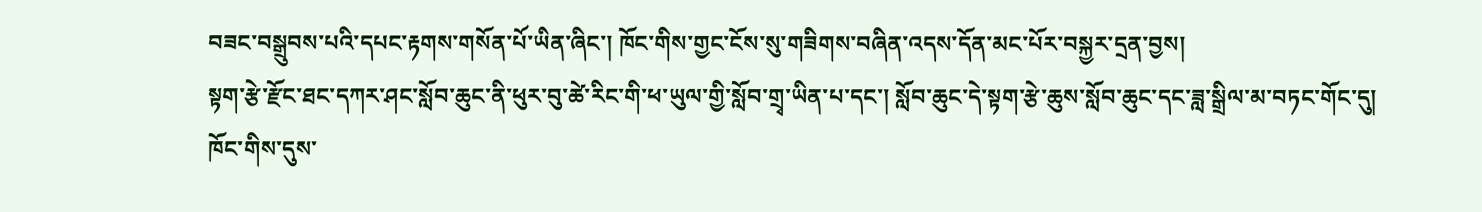བཟང་བསྒྲུབས་པའི་དཔང་རྟགས་གསོན་པོ་ཡིན་ཞིང་། ཁོང་གིས་གྱང་ངོས་སུ་གཟིགས་བཞིན་འདས་དོན་མང་པོར་བསྐྱར་དྲན་བྱས།
སྟག་རྩེ་རྫོང་ཐང་དཀར་ཤང་སློབ་ཆུང་ནི་ཕུར་བུ་ཚེ་རིང་གི་ཕ་ཡུལ་གྱི་སློབ་གྲྭ་ཡིན་པ་དང་། སློབ་ཆུང་དེ་སྟག་རྩེ་ཆུས་སློབ་ཆུང་དང་ཟླ་སྒྲིལ་མ་བཏང་གོང་དུ། ཁོང་གིས་དུས་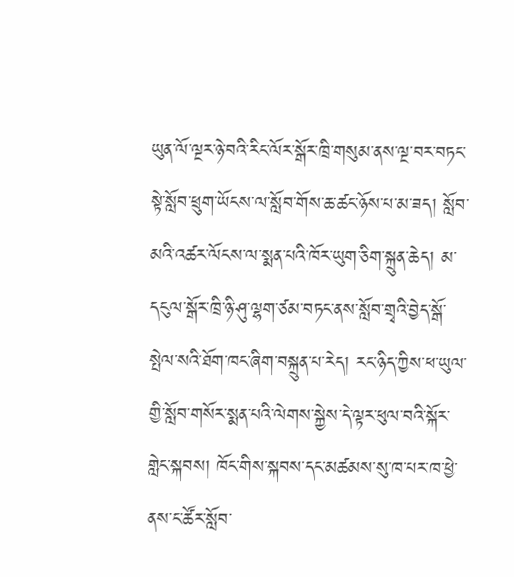ཡུན་ལོ་ལྔར་ཉེ་བའི་རིང་ལོར་སྒོར་ཁྲི་གསུམ་ནས་ལྔ་བར་བཏང་སྟེ་སློབ་ཕྲུག་ཡོངས་ལ་སློབ་གོས་ཆ་ཚང་ཉོས་པ་མ་ཟད། སློབ་མའི་འཚར་ལོངས་ལ་སྨན་པའི་ཁོར་ཡུག་ཅིག་སྐྲུན་ཆེད། མ་དངུལ་སྒོར་ཁྲི་ཉི་ཤུ་ལྷག་ཙམ་བཏང་ནས་སློབ་གྲྭའི་བྱེད་སྒོ་སྤེལ་སའི་ཐོག་ཁང་ཞིག་བསྐྲུན་པ་རེད། རང་ཉིད་ཀྱིས་ཕ་ཡུལ་གྱི་སློབ་གསོར་སྨན་པའི་ལེགས་སྐྱེས་དེ་ལྟར་ཕུལ་བའི་སྐོར་གླེང་སྐབས། ཁོང་གིས་སྐབས་དང་མཚམས་སུ་ཁ་པར་ཁ་ཕྱེ་ནས་ང་ཚོར་སློབ་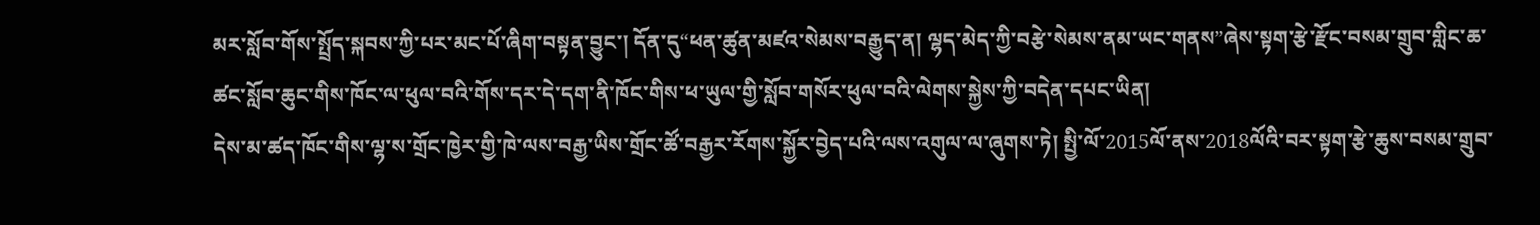མར་སློབ་གོས་སྤྲོད་སྐབས་ཀྱི་པར་མང་པོ་ཞིག་བསྟན་བྱུང་། དོན་དུ“ཕན་ཚུན་མཛའ་སེམས་བརྒྱུད་ན། ལྷད་མེད་ཀྱི་བརྩེ་སེམས་ནམ་ཡང་གནས”ཞེས་སྟག་རྩེ་རྫོང་བསམ་གྲུབ་གླིང་ཆ་ཚང་སློབ་ཆུང་གིས་ཁོང་ལ་ཕུལ་བའི་གོས་དར་དེ་དག་ནི་ཁོང་གིས་ཕ་ཡུལ་གྱི་སློབ་གསོར་ཕུལ་བའི་ལེགས་སྐྱེས་ཀྱི་བདེན་དཔང་ཡིན།
དེས་མ་ཚད་ཁོང་གིས་ལྷ་ས་གྲོང་ཁྱེར་གྱི་ཁེ་ལས་བརྒྱ་ཡིས་གྲོང་ཚོ་བརྒྱར་རོགས་སྐྱོར་བྱེད་པའི་ལས་འགུལ་ལ་ཞུགས་ཏེ། སྤྱི་ལོ་2015ལོ་ནས་2018ལོའི་བར་སྟག་རྩེ་ཆུས་བསམ་གྲུབ་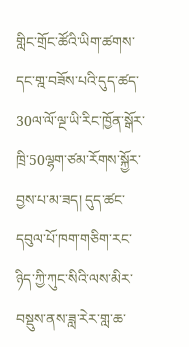གླིང་གྲོང་ཚོའི་ཡིག་ཚགས་དང་གྰ་བཟོས་པའི་དུད་ཚད་30ལ་ལོ་ལྔ་ཡི་རིང་ཁྱོན་སྒོར་ཁྲི་50ལྷག་ཙམ་རོགས་སྐྱོར་བྱས་པ་མ་ཟད། དུད་ཚང་དབུལ་པོ་ཁག་གཅིག་རང་ཉིད་ཀྱི་ཀུང་སིའི་ལས་མིར་བསྡུས་ནས་ཟླ་རེར་གླ་ཆ་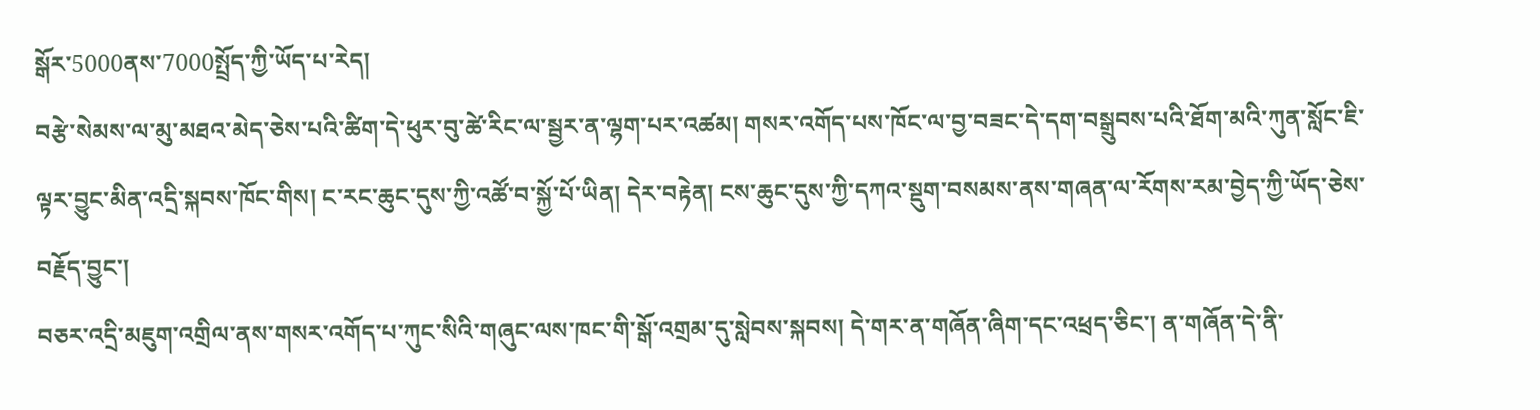སྒོར་5000ནས་7000སྤྲོད་ཀྱི་ཡོད་པ་རེད།
བརྩེ་སེམས་ལ་མུ་མཐའ་མེད་ཅེས་པའི་ཚིག་དེ་ཕུར་བུ་ཚེ་རིང་ལ་སྦྱར་ན་ལྷག་པར་འཚམ། གསར་འགོད་པས་ཁོང་ལ་བྱ་བཟང་དེ་དག་བསྒྲུབས་པའི་ཐོག་མའི་ཀུན་སློང་ཇི་ལྟར་བྱུང་མིན་འདྲི་སྐབས་ཁོང་གིས། ང་རང་ཆུང་དུས་ཀྱི་འཚོ་བ་སྐྱོ་པོ་ཡིན། དེར་བརྟེན། ངས་ཆུང་དུས་ཀྱི་དཀའ་སྡུག་བསམས་ནས་གཞན་ལ་རོགས་རམ་བྱེད་ཀྱི་ཡོད་ཅེས་བརྗོད་བྱུང་།
བཅར་འདྲི་མཇུག་འགྲིལ་ནས་གསར་འགོད་པ་ཀུང་སིའི་གཞུང་ལས་ཁང་གི་སྒོ་འགྲམ་དུ་སླེབས་སྐབས། དེ་གར་ན་གཞོན་ཞིག་དང་འཕྲད་ཅིང་། ན་གཞོན་དེ་ནི་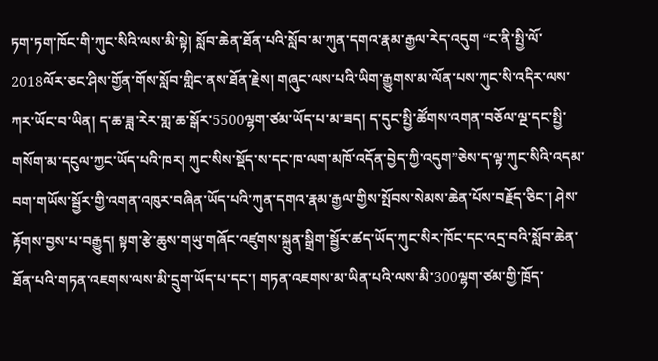ཏག་ཏག་ཁོང་གི་ཀུང་སིའི་ལས་མི་སྟེ། སློབ་ཆེན་ཐོན་པའི་སློབ་མ་ཀུན་དགའ་རྣམ་རྒྱལ་རེད་འདུག “ང་ནི་སྤྱི་ལོ་2018ལོར་ཅང་ཤིས་གྱོན་གོས་སློབ་གླིང་ནས་ཐོན་རྗེས། གཞུང་ལས་པའི་ཡིག་རྒྱུགས་མ་ལོན་པས་ཀུང་སི་འདིར་ལས་ཀར་ཡོང་བ་ཡིན། ད་ཆ་ཟླ་རེར་གླ་ཆ་སྒོར་5500ལྷག་ཙམ་ཡོད་པ་མ་ཟད། ད་དུང་སྤྱི་ཚོགས་འགན་བཅོལ་ལྔ་དང་སྤྱི་གསོག་མ་དངུལ་ཀྱང་ཡོད་པའི་ཁར། ཀུང་སིས་སྡོད་ས་དང་ཁ་ལག་མཁོ་འདོན་བྱེད་ཀྱི་འདུག”ཅེས་ད་ལྟ་ཀུང་སིའི་འདམ་བག་གཡོས་སྦྱོར་གྱི་འགན་འཁུར་བཞིན་ཡོད་པའི་ཀུན་དགའ་རྣམ་རྒྱལ་གྱིས་སྤོབས་སེམས་ཆེན་པོས་བརྗོད་ཅིང་། ཤེས་རྟོགས་བྱས་པ་བརྒྱུད། སྟག་རྩེ་ཆུས་གཡུ་གཞོང་འཛུགས་སྐྲུན་སྒྲིག་སྦྱོར་ཚད་ཡོད་ཀུང་སིར་ཁོང་དང་འདྲ་བའི་སློབ་ཆེན་ཐོན་པའི་གཏན་འཇགས་ལས་མི་དྲུག་ཡོད་པ་དང་། གཏན་འཇགས་མ་ཡིན་པའི་ལས་མི་300ལྷག་ཙམ་གྱི་ཁྲོད་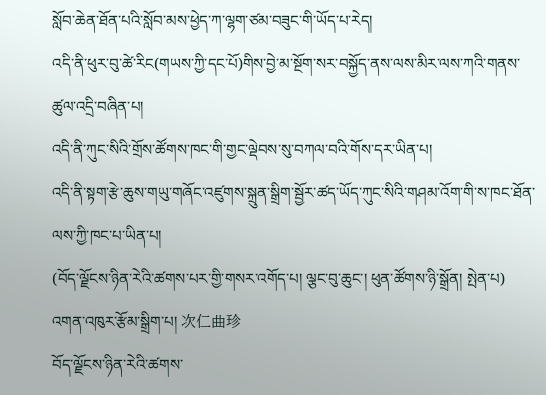སློབ་ཆེན་ཐོན་པའི་སློབ་མས་ཕྱེད་ཀ་ལྷག་ཙམ་བཟུང་གི་ཡོད་པ་རེད།
འདི་ནི་ཕུར་བུ་ཚེ་རིང(གཡས་ཀྱི་དང་པོ)གིས་བྱེ་མ་སྔོག་སར་བསྐྱོད་ནས་ལས་མིར་ལས་ཀའི་གནས་ཚུལ་འདྲི་བཞིན་པ།
འདི་ནི་ཀུང་སིའི་གྲོས་ཚོགས་ཁང་གི་གྱང་ལྡེབས་སུ་བཀལ་བའི་གོས་དར་ཡིན་པ།
འདི་ནི་སྟག་རྩེ་ཆུས་གཡུ་གཞོང་འཛུགས་སྐྲུན་སྒྲིག་སྦྱོར་ཚད་ཡོད་ཀུང་སིའི་གཤམ་འོག་གི་ས་ཁང་ཐོན་ལས་ཀྱི་ཁང་པ་ཡིན་པ།
(བོད་ལྗོངས་ཉིན་རེའི་ཚགས་པར་གྱི་གསར་འགོད་པ། ལྕང་བུ་ཆུང་། ཕུན་ཚོགས་ཉི་སྒྲོན། སྤེན་པ)
འགན་འཁུར་རྩོམ་སྒྲིག་པ། 次仁曲珍
བོད་ལྗོངས་ཉིན་རེའི་ཚགས་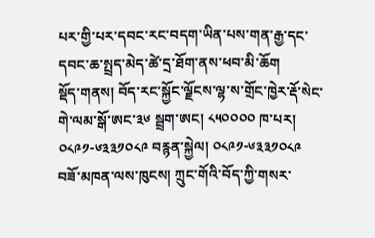པར་གྱི་པར་དབང་རང་བདག་ཡིན་པས་གན་རྒྱ་དང་དབང་ཆ་སྤྲད་མེད་ཚེ་དྲ་ཐོག་ནས་ཕབ་མི་ཆོག
སྡོད་གནས། བོད་རང་སྐྱོང་ལྗོངས་ལྷ་ས་གྲོང་ཁྱེར་རྡོ་སེང་གེ་ལམ་སྒོ་ཨང་༣༦ སྦྲག་ཨང། ༨༥༠༠༠༠ ཁ་པར། ༠༨༩༡-༦༣༣༡༠༨༩ བརྙན་སྐྱེལ། ༠༨༩༡-༦༣༣༡༠༨༩
བཟོ་མཁན་ལས་ཁུངས། ཀྲུང་གོའི་བོད་ཀྱི་གསར་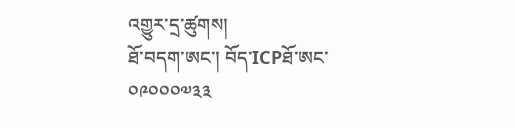འགྱུར་དྲ་ཚུགས།
ཐོ་བདག་ཨང་། བོད་ICPཐོ་ཨང་༠༩༠༠༠༧༣༣